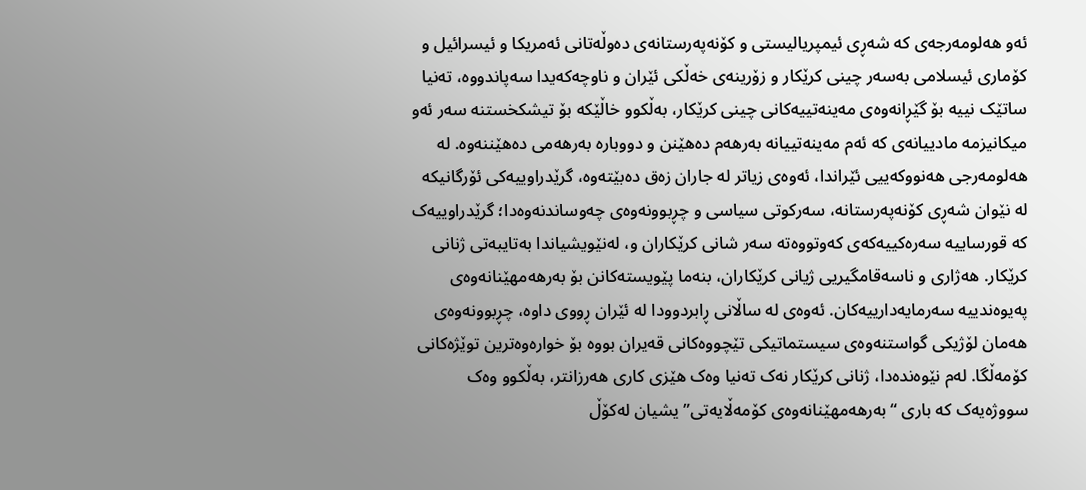ئەو هەلومەرجەی کە شەڕی ئیمپریالیستی و کۆنەپەرستانەی دەوڵەتانی ئەمریکا و ئیسرائیل و کۆماری ئیسلامی بەسەر چینی کرێکار و زۆرینەی خەڵکی ئێران و ناوچەکەیدا سەپاندووە، تەنیا ساتێک نییە بۆ گێڕانەوەی مەینەتییەکانی چینی کرێکار، بەڵکوو خاڵێکە بۆ تیشکخستنە سەر ئەو میکانیزمە مادییانەی کە ئەم مەینەتییانە بەرهەم دەهێنن و دووبارە بەرهەمی دەهێننەوە. لە هەلومەرجی هەنووکەییی ئێراندا، ئەوەی زیاتر لە جاران زەق دەبێتەوە، گرێدراوییەکی ئۆرگانیکە لە نێوان شەڕی کۆنەپەرستانە، سەرکوتی سیاسی و چڕبوونەوەی چەوساندنەوەدا؛ گرێدراوییەک کە قورساییە سەرەکییەکەی کەوتووەتە سەر شانی کرێکاران و، لەنێویشیاندا بەتایبەتی ژنانی کرێکار. هەژاری و ناسەقامگیریی ژیانی کرێکاران، بنەما پێویستەکانن بۆ بەرهەمهێنانەوەی پەیوەندییە سەرمایەدارییەکان. ئەوەی لە ساڵانی ڕابردوودا لە ئێران ڕووی داوە، چڕبوونەوەی هەمان لۆژیکی گواستنەوەی سیستماتیکی تێچووەکانی قەیران بووە بۆ خوارەوەترین توێژەکانی کۆمەڵگا. لەم نێوەندەدا، ژنانی کرێکار نەک تەنیا وەک هێزی کاری هەرزانتر، بەڵکوو وەک سووژەیەک کە باری “بەرهەمهێنانەوەی کۆمەڵایەتی”یشیان لەکۆڵ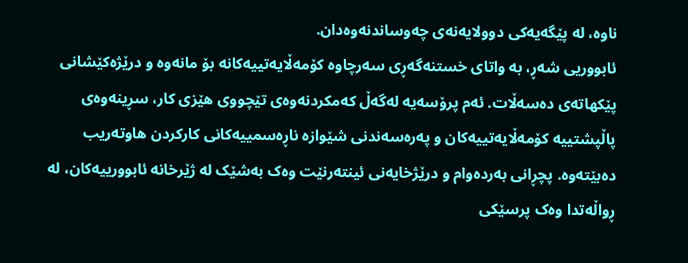ناوە، لە پێگەیەکی دوولایەنەی چەوساندنەوەدان.
ئابووریی شەڕ، بە واتای خستنەگەڕی سەرچاوە کۆمەڵایەتییەکانە بۆ مانەوە و درێژەکێشانی پێکهاتەی دەسەڵات. ئەم پرۆسەیە لەگەڵ کەمکردنەوەی تێچووی هێزی کار، سڕینەوەی پاڵپشتییە کۆمەڵایەتییەکان و پەرەسەندنی شێوازە ناڕەسمییەکانی کارکردن هاوتەریب دەبێتەوە. پچڕانی بەردەوام و درێژخایەنی ئینتەرنێت وەک بەشێک لە ژێرخانە ئابوورییەکان، لە ڕواڵەتدا وەک پرسێکی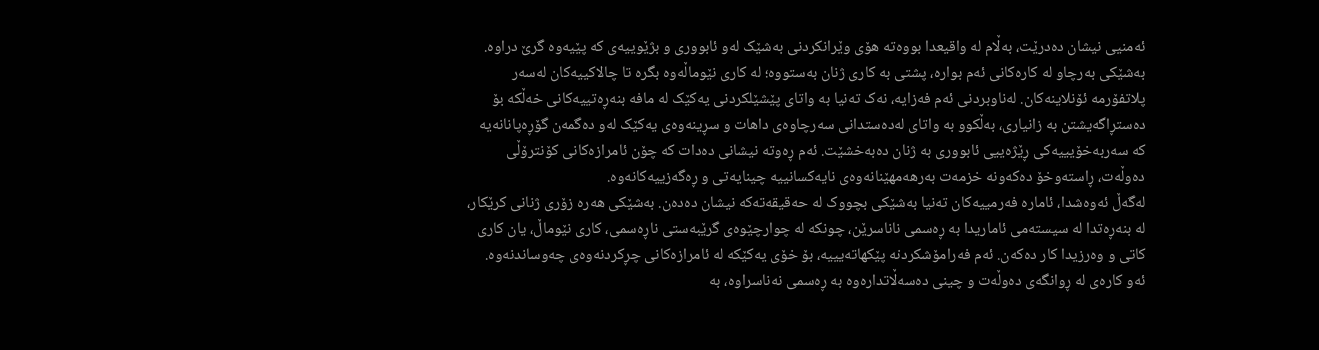ئەمنیی نیشان دەدرێت، بەڵام لە واقیعدا بووەتە هۆی وێرانکردنی بەشێک لەو ئابووری و بژێوییەی کە پێیەوە گرێ دراوە. بەشێکی بەرچاو لە کارەکانی ئەم بوارە، پشتی بە کاری ژنان بەستووە؛ لە کاری نێوماڵەوە بگرە تا چالاکییەکان لەسەر پلاتفۆرمە ئۆنلاینەکان. لەناوبردنی ئەم فەزایە، نەک تەنیا بە واتای پێشێلکردنی یەکێک لە مافە بنەڕەتییەکانی خەڵکە بۆ دەستڕاگەیشتن بە زانیاری، بەڵکوو بە واتای لەدەستدانی سەرچاوەی داهات و سڕینەوەی یەکێک لەو دەگمەن گۆڕەپانانەیە کە سەربەخۆیییەکی ڕێژەییی ئابووری بە ژنان دەبەخشێت. ئەم ڕەوتە نیشانی دەدات کە چۆن ئامرازەکانی کۆنترۆڵی دەوڵەت، ڕاستەوخۆ دەکەونە خزمەت بەرهەمهێنانەوەی نایەکسانییە چینایەتی و ڕەگەزییەکانەوە.
لەگەڵ ئەوەشدا، ئامارە فەرمییەکان تەنیا بەشێکی بچووک لە حەقیقەتەکە نیشان دەدەن. بەشێکی هەرە زۆری ژنانی کرێکار، لە بنەڕەتدا لە سیستەمی ئاماریدا بە ڕەسمی ناناسرێن، چونکە لە چوارچێوەی گرێبەستی ناڕەسمی، کاری نێوماڵ، یان کاری کاتی و وەرزیدا کار دەکەن. ئەم فەرامۆشکردنە پێکهاتەیییە، بۆ خۆی یەکێکە لە ئامرازەکانی چڕکردنەوەی چەوساندنەوە. ئەو کارەی لە ڕوانگەی دەوڵەت و چینی دەسەڵاتدارەوە بە ڕەسمی نەناسراوە، بە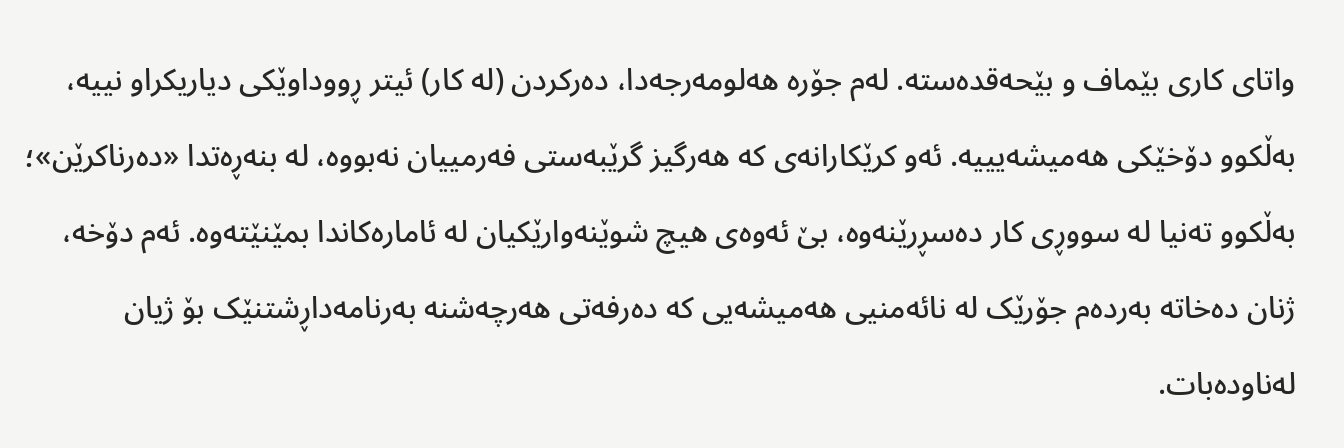واتای کاری بێماف و بێحەقدەستە. لەم جۆرە هەلومەرجەدا، دەرکردن (لە کار) ئیتر ڕووداوێکی دیاریکراو نییە، بەڵکوو دۆخێکی هەمیشەیییە. ئەو کرێکارانەی کە هەرگیز گرێبەستی فەرمییان نەبووە، لە بنەڕەتدا «دەرناکرێن»؛ بەڵکوو تەنیا لە سووڕی کار دەسڕرێنەوە، بێ ئەوەی هیچ شوێنەوارێکیان لە ئامارەکاندا بمێنێتەوە. ئەم دۆخە، ژنان دەخاتە بەردەم جۆرێک لە نائەمنیی هەمیشەیی کە دەرفەتی هەرچەشنە بەرنامەداڕشتنێک بۆ ژیان لەناودەبات.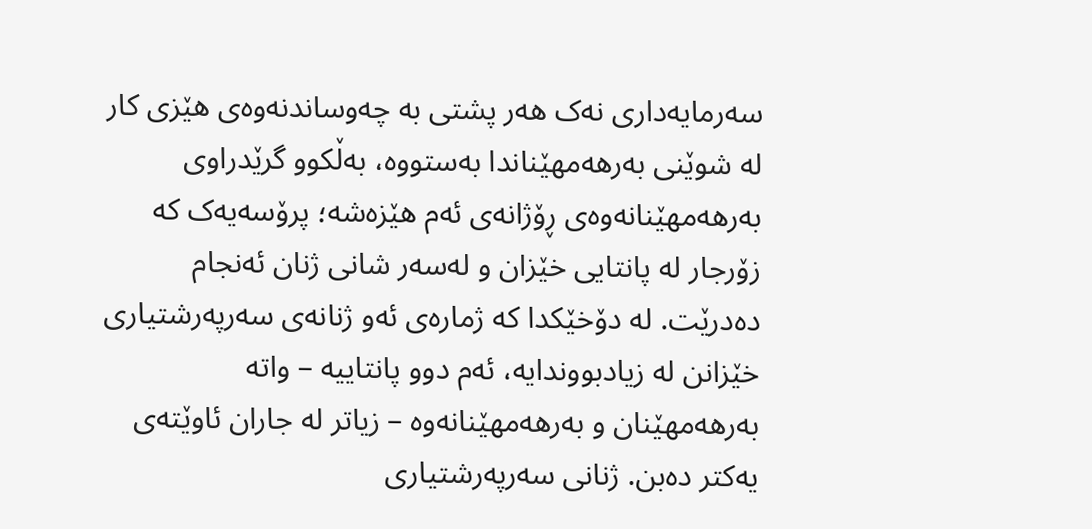سەرمایەداری نەک هەر پشتی بە چەوساندنەوەی هێزی کار لە شوێنی بەرهەمهێناندا بەستووە، بەڵکوو گرێدراوی بەرهەمهێنانەوەی ڕۆژانەی ئەم هێزەشە؛ پرۆسەیەک کە زۆرجار لە پانتایی خێزان و لەسەر شانی ژنان ئەنجام دەدرێت. لە دۆخێکدا کە ژمارەی ئەو ژنانەی سەرپەرشتیاری خێزانن لە زیادبووندایە، ئەم دوو پانتاییە – واتە بەرهەمهێنان و بەرهەمهێنانەوە – زیاتر لە جاران ئاوێتەی یەکتر دەبن. ژنانی سەرپەرشتیاری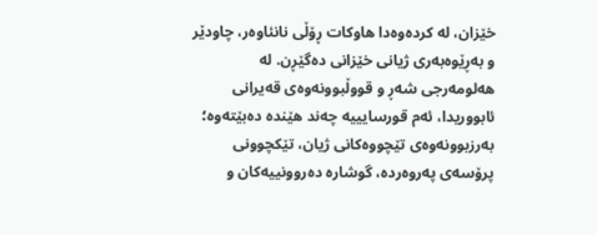خێزان، لە کردەوەدا هاوکات ڕۆڵی نانئاوەر، چاودێر و بەڕێوەبەری ژیانی خێزانی دەگێڕن. لە هەلومەرجی شەڕ و قووڵبوونەوەی قەیرانی ئابووریدا، ئەم قورسایییە چەند هێندە دەبێتەوە؛ بەرزبوونەوەی تێچووەکانی ژیان، تێکچوونی پرۆسەی پەروەردە، گوشارە دەروونییەکان و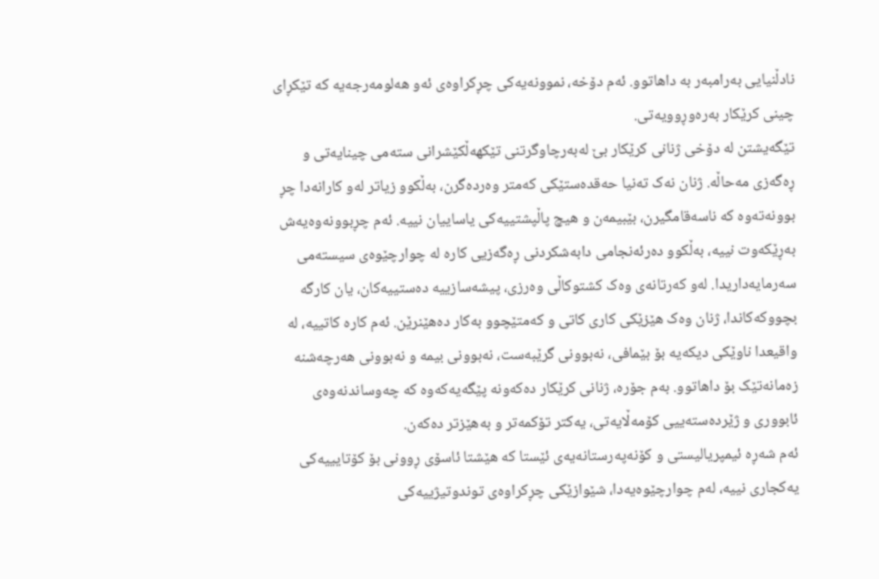نادڵنیایی بەرامبەر بە داهاتوو. ئەم دۆخە، نموونەیەکی چڕکراوەی ئەو هەلومەرجەیە کە تێکڕای چینی کرێکار بەرەوڕوویەتی.
تێگەیشتن لە دۆخی ژنانی کرێکار بێ لەبەرچاوگرتنی تێکهەڵکێشرانی ستەمی چینایەتی و ڕەگەزی مەحاڵە. ژنان نەک تەنیا حەقدەستێکی کەمتر وەردەگرن، بەڵکوو زیاتر لەو کارانەدا چڕ بوونەتەوە کە ناسەقامگیرن، بێبیمەن و هیچ پاڵپشتییەکی یاساییان نییە. ئەم چڕبوونەوەیەش بەڕێکەوت نییە، بەڵکوو دەرئەنجامی دابەشکردنی ڕەگەزیی کارە لە چوارچێوەی سیستەمی سەرمایەداریدا. لەو کەرتانەی وەک کشتوکاڵی وەرزی، پیشەسازییە دەستییەکان، یان کارگە بچووکەکاندا، ژنان وەک هێزێکی کاری کاتی و کەمتێچوو بەکار دەهێنرێن. ئەم کارە کاتییە، لە واقیعدا ناوێکی دیکەیە بۆ بێمافی، نەبوونی گرێبەست، نەبوونی بیمە و نەبوونی هەرچەشنە زەمانەتێک بۆ داهاتوو. بەم جۆرە، ژنانی کرێکار دەکەونە پێگەیەکەوە کە چەوساندنەوەی ئابووری و ژێردەستەییی کۆمەڵایەتی، یەکتر تۆکمەتر و بەهێزتر دەکەن.
ئەم شەڕە ئیمپریالیستی و کۆنەپەرستانەیەی ئێستا کە هێشتا ئاسۆی ڕوونی بۆ کۆتایییەکی یەکجاری نییە، لەم چوارچێوەیەدا، شێوازێکی چڕکراوەی توندوتیژییەکی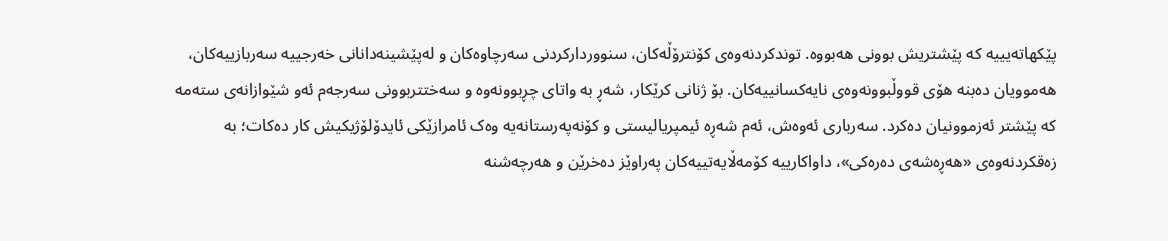پێکهاتەیییە کە پێشتریش بوونی هەبووە. توندکردنەوەی کۆنترۆڵەکان، سنووردارکردنی سەرچاوەکان و لەپێشینەدانانی خەرجییە سەربازییەکان، هەموویان دەبنە هۆی قووڵبوونەوەی نایەکسانییەکان. بۆ ژنانی کرێکار، شەڕ بە واتای چڕبوونەوە و سەختتربوونی سەرجەم ئەو شێوازانەی ستەمە کە پێشتر ئەزموونیان دەکرد. سەرباری ئەوەش، ئەم شەڕە ئیمپریالیستی و کۆنەپەرستانەیە وەک ئامرازێکی ئایدۆلۆژیکیش کار دەکات؛ بە زەقکردنەوەی «هەڕەشەی دەرەکی»، داواکارییە کۆمەڵایەتییەکان پەراوێز دەخرێن و هەرچەشنە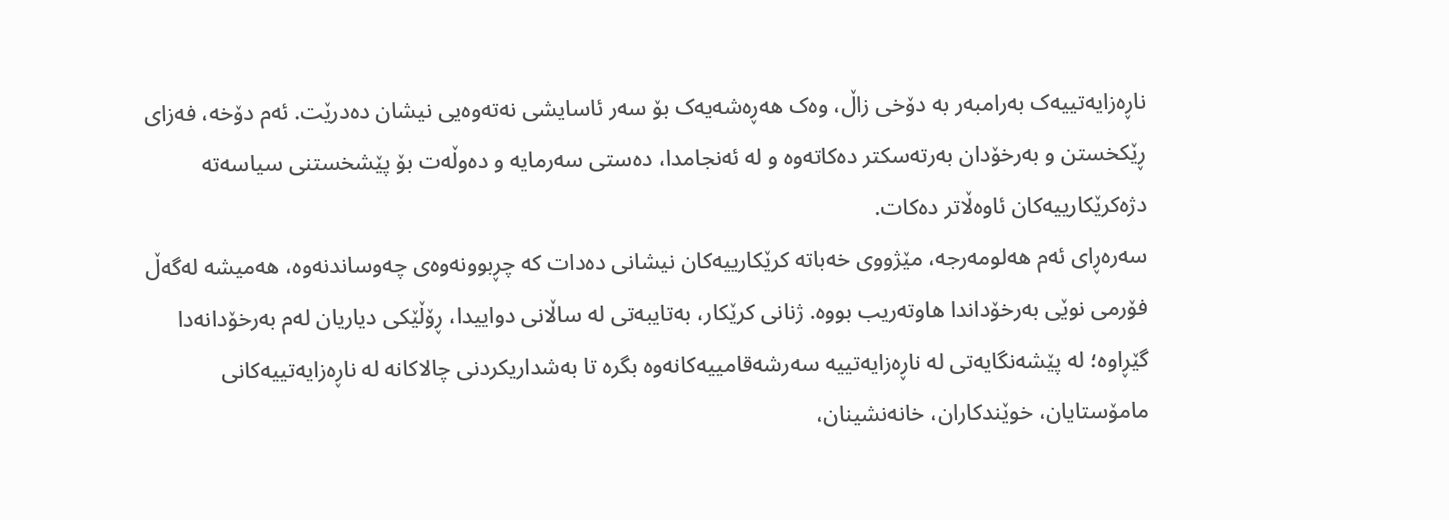ناڕەزایەتییەک بەرامبەر بە دۆخی زاڵ، وەک هەڕەشەیەک بۆ سەر ئاسایشی نەتەوەیی نیشان دەدرێت. ئەم دۆخە، فەزای ڕێکخستن و بەرخۆدان بەرتەسکتر دەکاتەوە و لە ئەنجامدا، دەستی سەرمایە و دەوڵەت بۆ پێشخستنی سیاسەتە دژەکرێکارییەکان ئاوەڵاتر دەکات.
سەرەڕای ئەم هەلومەرجە، مێژووی خەباتە کرێکارییەکان نیشانی دەدات کە چڕبوونەوەی چەوساندنەوە، هەمیشە لەگەڵ فۆرمی نوێی بەرخۆداندا هاوتەریب بووە. ژنانی کرێکار، بەتایبەتی لە ساڵانی دواییدا، ڕۆڵێکی دیاریان لەم بەرخۆدانەدا گێڕاوە؛ لە پێشەنگایەتی لە ناڕەزایەتییە سەرشەقامییەکانەوە بگرە تا بەشداریکردنی چالاکانە لە ناڕەزایەتییەکانی مامۆستایان، خوێندکاران، خانەنشینان،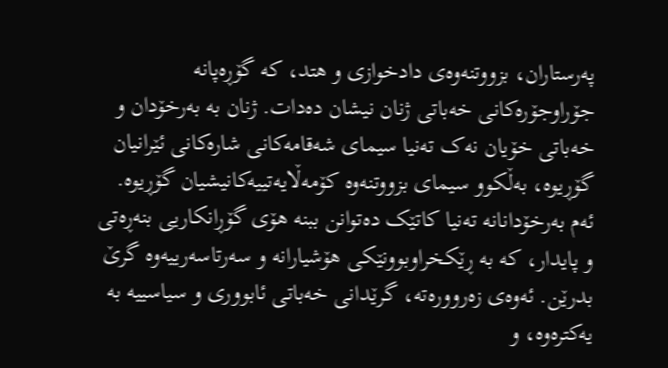پەرستاران، بزووتنەوەی دادخوازی و هتد، کە گۆڕەپانە جۆراوجۆرەکانی خەباتی ژنان نیشان دەدات. ژنان بە بەرخۆدان و خەباتی خۆیان نەک تەنیا سیمای شەقامەکانی شارەکانی ئێرانیان گۆڕیوە، بەڵکوو سیمای بزووتنەوە کۆمەڵایەتییەکانیشیان گۆڕیوە.
ئەم بەرخۆدانانە تەنیا کاتێک دەتوانن ببنە هۆی گۆڕانکاریی بنەڕەتی و پایدار، کە بە ڕێکخراوبوونێکی هۆشیارانە و سەرتاسەرییەوە گرێ بدرێن. ئەوەی زەروورەتە، گرێدانی خەباتی ئابووری و سیاسییە بە یەکترەوە، و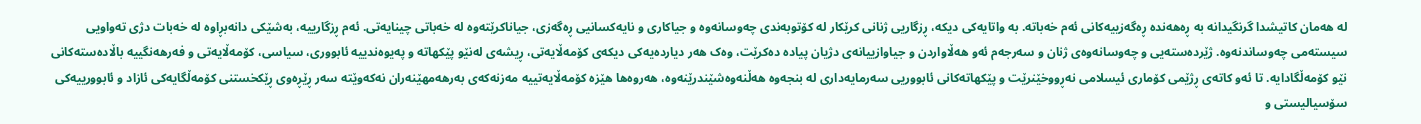لە هەمان کاتیشدا گرنگیدانە بە ڕەهەندە ڕەگەزییەکانی ئەم خەباتە. بە واتایەکی دیکە، ڕزگاریی ژنانی کرێکار لە کۆتوبەندی چەوسانەوە و جیاکاری و نایەکسانیی ڕەگەزی، جیاناکرێتەوە لە خەباتی چینایەتی. ئەم ڕزگارییە، بەشێکی دانەبڕاوە لە خەبات دژی تەواویی سیستەمی چەوساندنەوە. ژێردەستەیی و چەوسانەوەی ژنان و سەرجەم ئەو هەڵاواردن و جیاوازییانەی دژیان پیادە دەکرێت، وەک هەر دیاردەیەکی دیکەی کۆمەڵایەتی، ڕیشەی لەنێو پێکهاتە و پەیوەندییە ئابووری، سیاسی، کۆمەڵایەتی و فەرهەنگییە باڵادەستەکانی نێو کۆمەڵگادایە. تا ئەو کاتەی ڕژێمی کۆماری ئیسلامی نەڕووخێنرێت و پێکهاتەکانی ئابووریی سەرمایەداری لە بنجەوە هەڵنەوەشێندرێنەوە، هەروەها هێزە کۆمەڵایەتییە مەزنەکەی بەرهەمهێنەران نەکەوێتە سەر ڕێڕەوی ڕێکخستنی کۆمەڵگایەکی ئازاد و ئابوورییەکی سۆسیالیستی و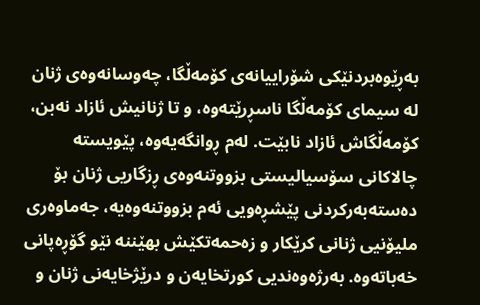بەڕێوەبردنێکی شۆراییانەی کۆمەڵگا، چەوسانەوەی ژنان لە سیمای کۆمەڵگا ناسڕرێتەوە، و تا ژنانیش ئازاد نەبن، کۆمەڵگاش ئازاد نابێت. لەم ڕوانگەیەوە، پێویستە چالاکانی سۆسیالیستی بزووتنەوەی ڕزگاریی ژنان بۆ دەستەبەرکردنی پێشڕەویی ئەم بزووتنەوەیە، جەماوەری ملیۆنیی ژنانی کرێکار و زەحمەتکێش بهێننە نێو گۆڕەپانی خەباتەوە. بەرژەوەندیی کورتخایەن و درێژخایەنی ژنان و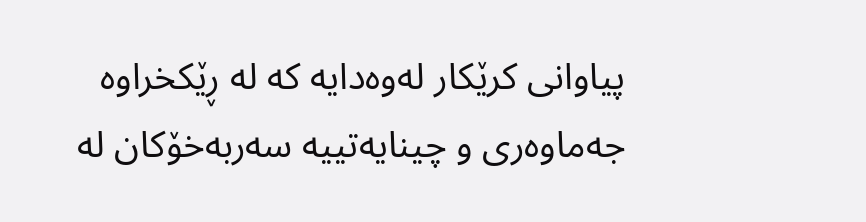پیاوانی کرێکار لەوەدایە کە لە ڕێکخراوە جەماوەری و چینایەتییە سەربەخۆکان لە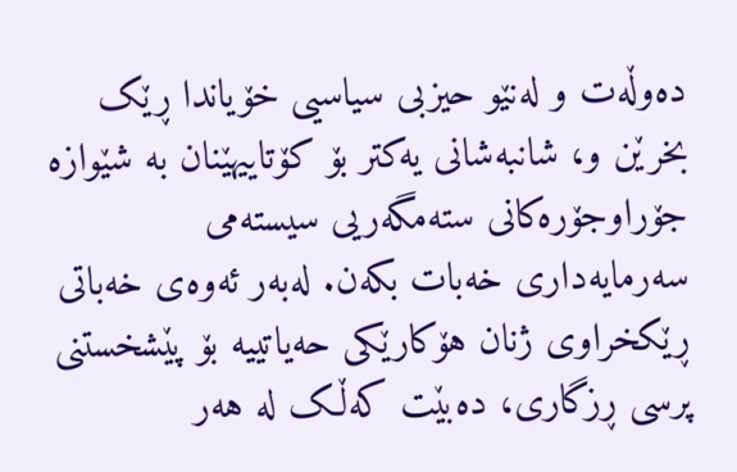دەوڵەت و لەنێو حیزبی سیاسیی خۆیاندا ڕێک بخرێن و، شانبەشانی یەکتر بۆ کۆتاییهێنان بە شێوازە جۆراوجۆرەکانی ستەمگەریی سیستەمی سەرمایەداری خەبات بکەن. لەبەر ئەوەی خەباتی ڕێکخراوی ژنان هۆکارێکی حەیاتییە بۆ پێشخستنی پرسی ڕزگاری، دەبێت کەڵک لە هەر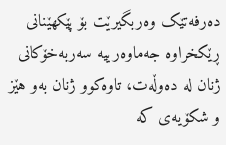دەرفەتێک وەربگیرێت بۆ پێکهێنانی ڕێکخراوە جەماوەرییە سەربەخۆکانی ژنان لە دەوڵەت، تاوەکوو ژنان بەو هێز و شکۆیەی کە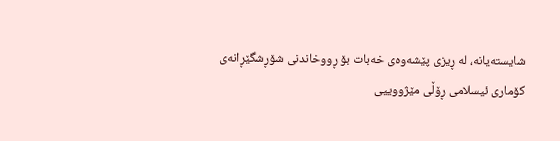شایستەیانە، لە ڕیزی پێشەوەی خەبات بۆ ڕووخاندنی شۆڕشگێڕانەی کۆماری ئیسلامی ڕۆڵی مێژووییی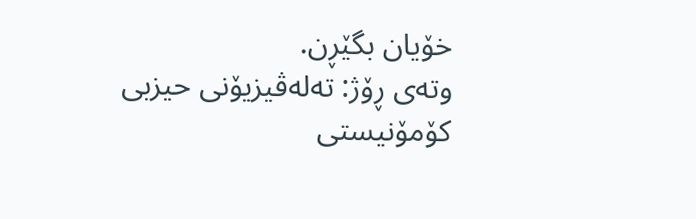خۆیان بگێڕن.
وتەی ڕۆژ: تەلەڤیزیۆنی حیزبی کۆمۆنیستی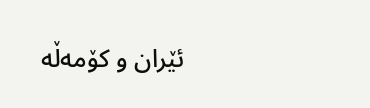ئێران و کۆمەڵە